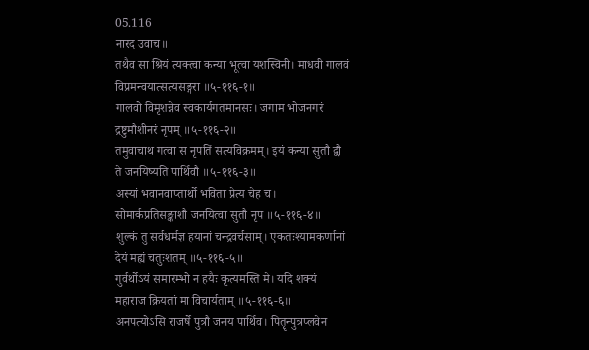05.116
नारद उवाच॥
तथैव सा श्रियं त्यक्त्वा कन्या भूत्वा यशस्विनी। माधवी गालवं विप्रमन्वयात्सत्यसङ्गरा ॥५-११६-१॥
गालवो विमृशन्नेव स्वकार्यगतमानसः। जगाम भोजनगरं द्रष्टुमौशीनरं नृपम् ॥५-११६-२॥
तमुवाचाथ गत्वा स नृपतिं सत्यविक्रमम्। इयं कन्या सुतौ द्वौ ते जनयिष्यति पार्थिवौ ॥५-११६-३॥
अस्यां भवानवाप्तार्थो भविता प्रेत्य चेह च। सोमार्कप्रतिसङ्काशौ जनयित्वा सुतौ नृप ॥५-११६-४॥
शुल्कं तु सर्वधर्मज्ञ हयानां चन्द्रवर्चसाम्। एकतःश्यामकर्णानां देयं मह्यं चतुःशतम् ॥५-११६-५॥
गुर्वर्थोऽयं समारम्भो न हयैः कृत्यमस्ति मे। यदि शक्यं महाराज क्रियतां मा विचार्यताम् ॥५-११६-६॥
अनपत्योऽसि राजर्षे पुत्रौ जनय पार्थिव। पितॄन्पुत्रप्लवेन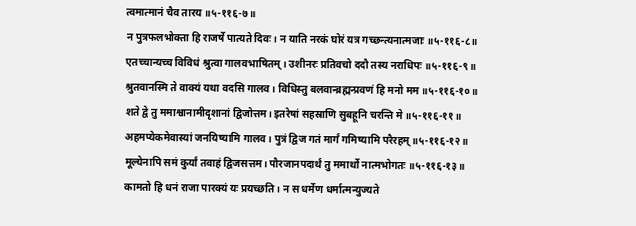त्वमात्मानं चैव तारय ॥५-११६-७॥
न पुत्रफलभोक्ता हि राजर्षे पात्यते दिवः। न याति नरकं घोरं यत्र गच्छन्त्यनात्मजाः ॥५-११६-८॥
एतच्चान्यच्च विविधं श्रुत्वा गालवभाषितम्। उशीनरः प्रतिवचो ददौ तस्य नराधिपः ॥५-११६-९॥
श्रुतवानस्मि ते वाक्यं यथा वदसि गालव। विधिस्तु बलवान्ब्रह्मन्प्रवणं हि मनो मम ॥५-११६-१०॥
शते द्वे तु ममाश्वानामीदृशानां द्विजोत्तम। इतरेषां सहस्राणि सुबहूनि चरन्ति मे ॥५-११६-११॥
अहमप्येकमेवास्यां जनयिष्यामि गालव। पुत्रं द्विज गतं मार्गं गमिष्यामि परैरहम् ॥५-११६-१२॥
मूल्येनापि समं कुर्यां तवाहं द्विजसत्तम। पौरजानपदार्थं तु ममार्थो नात्मभोगतः ॥५-११६-१३॥
कामतो हि धनं राजा पारक्यं यः प्रयच्छति। न स धर्मेण धर्मात्मन्युज्यते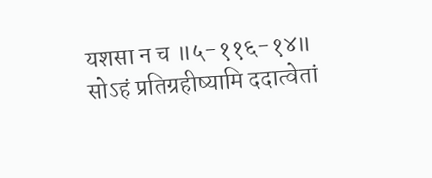यशसा न च ॥५-११६-१४॥
सोऽहं प्रतिग्रहीष्यामि ददात्वेतां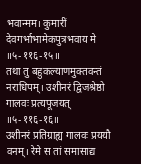भवान्मम। कुमारीं देवगर्भाभामेकपुत्रभवाय मे ॥५-११६-१५॥
तथा तु बहुकल्याणमुक्तवन्तं नराधिपम्। उशीनरं द्विजश्रेष्ठो गालवः प्रत्यपूजयत् ॥५-११६-१६॥
उशीनरं प्रतिग्राह्य गालवः प्रययौ वनम्। रेमे स तां समासाद्य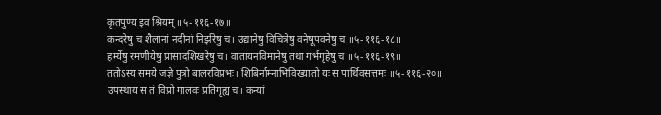कृतपुण्य इव श्रियम् ॥५-११६-१७॥
कन्दरेषु च शैलानां नदीनां निर्झरेषु च। उद्यानेषु विचित्रेषु वनेषूपवनेषु च ॥५-११६-१८॥
हर्म्येषु रमणीयेषु प्रासादशिखरेषु च। वातायनविमानेषु तथा गर्भगृहेषु च ॥५-११६-१९॥
ततोऽस्य समये जज्ञे पुत्रो बालरविप्रभः। शिबिर्नाम्नाभिविख्यातो यः स पार्थिवसत्तमः ॥५-११६-२०॥
उपस्थाय स तं विप्रो गालवः प्रतिगृह्य च। कन्यां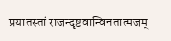प्रयातस्तां राजन्दृष्टवान्विनतात्मजम्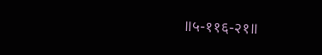॥५-११६-२१॥